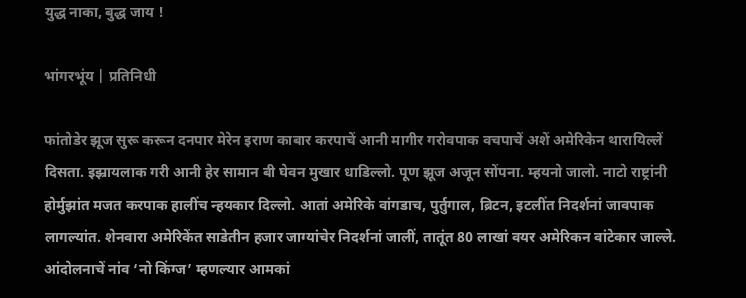युद्ध नाका, बुद्ध जाय !

भांगरभूंय | प्रतिनिधी

फांतोडेर झूज सुरू करून दनपार मेरेन इराण काबार करपाचें आनी मागीर गरोवपाक वचपाचें अशें अमेरिकेन थारायिल्लें दिसता. इझ्रायलाक गरी आनी हेर सामान बी घेवन मुखार धाडिल्लो. पूण झूज अजून सोंपना. म्हयनो जालो. नाटो राष्ट्रांनी होर्मुझांत मजत करपाक हालींच न्हयकार दिल्लो. आतां अमेरिके वांगडाच, पुर्तुगाल, ब्रिटन, इटलींत निदर्शनां जावपाक लागल्यांत. शेनवारा अमेरिकेंत साडेतीन हजार जाग्यांचेर निदर्शनां जालीं, तातूंत 80 लाखां वयर अमेरिकन वांटेकार जाल्ले. आंदोलनाचें नांव ‘नो किंग्ज’ म्हणल्यार आमकां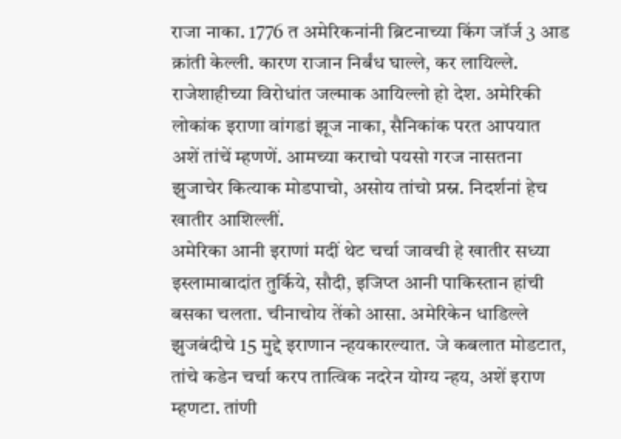राजा नाका. 1776 त अमेरिकनांनी ब्रिटनाच्या किंग जॉर्ज 3 आड क्रांती केल्ली. कारण राजान निर्बंध घाल्ले, कर लायिल्ले. राजेशाहीच्या विरोधांत जल्माक आयिल्लो हो देश. अमेरिकी लोकांक इराणा वांगडां झूज नाका, सैनिकांक परत आपयात अशें तांचें म्हणणें. आमच्या कराचो पयसो गरज नासतना झुजाचेर कित्याक मोडपाचो, असोय तांचो प्रस्न. निदर्शनां हेच खातीर आशिल्लीं.
अमेरिका आनी इराणां मदीं थेट चर्चा जावची हे खातीर सध्या इस्लामाबादांत तुर्किये, सौदी, इजिप्त आनी पाकिस्तान हांची बसका चलता. चीनाचोय तेंको आसा. अमेरिकेन धाडिल्ले झुजबंदीचे 15 मुद्दे इराणान न्हयकारल्यात. जे कबलात मोडटात, तांचे कडेन चर्चा करप तात्विक नदरेन योग्य न्हय, अशें इराण म्हणटा. तांणी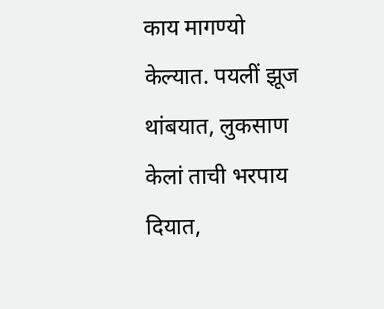काय मागण्यो केल्यात. पयलीं झूज थांबयात, लुकसाण केलां ताची भरपाय दियात,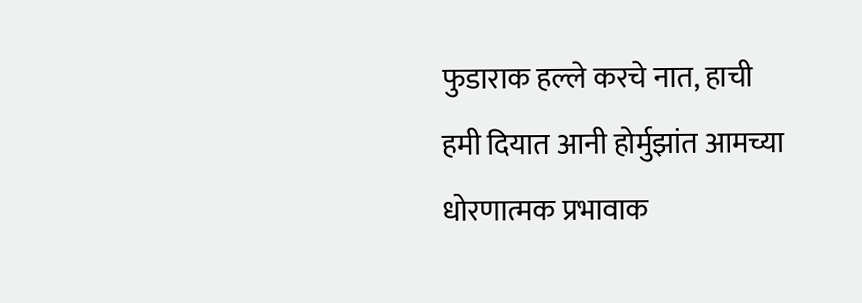फुडाराक हल्ले करचे नात, हाची हमी दियात आनी होर्मुझांत आमच्या धोरणात्मक प्रभावाक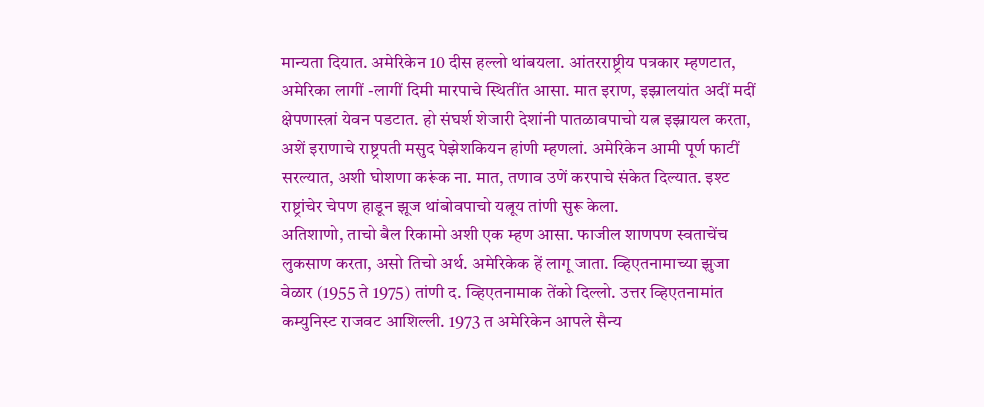मान्यता दियात. अमेरिकेन 10 दीस हल्लो थांबयला. आंतरराष्ट्रीय पत्रकार म्हणटात, अमेरिका लागीं -लागीं दिमी मारपाचे स्थितींत आसा. मात इराण, इझ्रालयांत अदीं मदीं क्षेपणास्त्रां येवन पडटात. हो संघर्श शेजारी देशांनी पातळावपाचो यत्न इझ्रायल करता, अशें इराणाचे राष्ट्रपती मसुद पेझेशकियन हांणी म्हणलां. अमेरिकेन आमी पूर्ण फाटीं सरल्यात, अशी घोशणा करूंक ना. मात, तणाव उणें करपाचे संकेत दिल्यात. इश्ट राष्ट्रांचेर चेपण हाडून झूज थांबोवपाचो यत्नूय तांणी सुरू केला.
अतिशाणो, ताचो बैल रिकामो अशी एक म्हण आसा. फाजील शाणपण स्वताचेंच लुकसाण करता, असो तिचो अर्थ. अमेरिकेक हें लागू जाता. व्हिएतनामाच्या झुजा वेळार (1955 ते 1975) तांणी द. व्हिएतनामाक तेंको दिल्लो. उत्तर व्हिएतनामांत कम्युनिस्ट राजवट आशिल्ली. 1973 त अमेरिकेन आपले सैन्य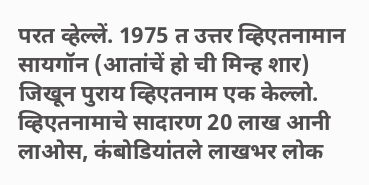परत व्हेल्लें. 1975 त उत्तर व्हिएतनामान सायगॉन (आतांचें हो ची मिन्ह शार) जिखून पुराय व्हिएतनाम एक केल्लो. व्हिएतनामाचे सादारण 20 लाख आनी लाओस, कंबोडियांतले लाखभर लोक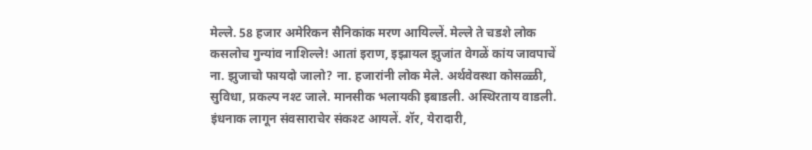मेल्ले. 58 हजार अमेरिकन सैनिकांक मरण आयिल्लें. मेल्ले ते चडशे लोक कसलोच गुन्यांव नाशिल्ले! आतां इराण, इझ्रायल झुजांत वेगळें कांय जावपाचें ना. झुजाचो फायदो जालो? ना. हजारांनी लोक मेले. अर्थवेवस्था कोसळ्ळी, सुविधा, प्रकल्प नश्ट जाले. मानसीक भलायकी इबाडली. अस्थिरताय वाडली. इंधनाक लागून संवसाराचेर संकश्ट आयलें. शॅर, येरादारी,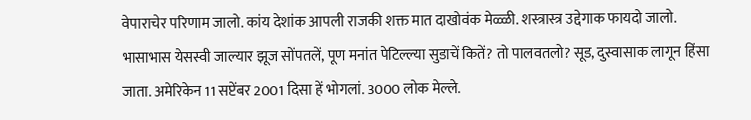वेपाराचेर परिणाम जालो. कांय देशांक आपली राजकी शक्त मात दाखोवंक मेळ्ळी. शस्त्रास्त्र उद्देगाक फायदो जालो. भासाभास येसस्वी जाल्यार झूज सोंपतलें, पूण मनांत पेटिल्ल्या सुडाचें कितें? तो पालवतलो? सूड, दुस्वासाक लागून हिंसा जाता. अमेरिकेन 11 सप्टेंबर 2001 दिसा हें भोगलां. 3000 लोक मेल्ले.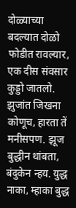दोळ्याच्या बदल्यात दोळो फोडीत रावल्यार, एक दीस संवसार कुड्डो जातलो.
झुजांत जिखना कोणूच, हारता तें मनीसपण. झूज बुद्धीन थांबता, बंदुकेन न्हय. युद्ध नाका, म्हाका बुद्ध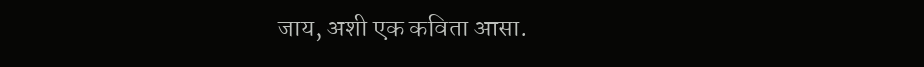जाय, अशी एक कविता आसा.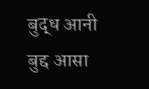बुद्ध आनी बुद्द आसा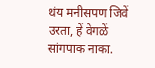थंय मनीसपण जिवें उरता, हें वेगळें सांगपाक नाका.